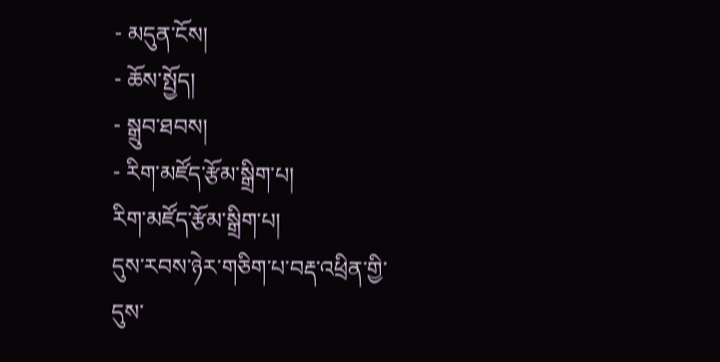- མདུན་ངོས།
- ཆོས་སྤྱོད།
- སྒྲུབ་ཐབས།
- རིག་མཛོད་རྩོམ་སྒྲིག་པ།
རིག་མཛོད་རྩོམ་སྒྲིག་པ།
དུས་རབས་ཉེར་གཅིག་པ་བརྡ་འཕྲིན་གྱི་དུས་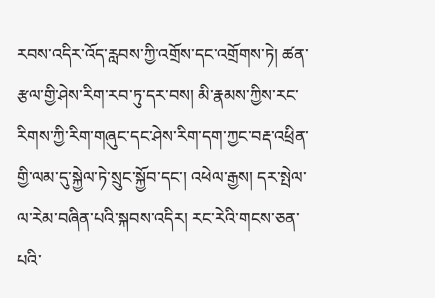རབས་འདིར་འོད་རླབས་ཀྱི་འགྲོས་དང་འགྲོགས་ཏེ། ཚན་རྩལ་གྱི་ཤེས་རིག་རབ་ཏུ་དར་བས། མི་རྣམས་ཀྱིས་རང་རིགས་ཀྱི་རིག་གཞུང་དང་ཤེས་རིག་དག་ཀྱང་བརྡ་འཕྲིན་གྱི་ལམ་དུ་སྐྱེལ་ཏེ་སྲུང་སྐྱོབ་དང་། འཕེལ་རྒྱས། དར་སྤེལ་ལ་རེམ་བཞིན་པའི་སྐབས་འདིར། རང་རེའི་གངས་ཅན་པའི་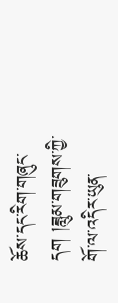ཆོས་དང་རིག་གཞུང་དག །ཟླུམ་གཟུགས་ཀྱི་གོ་ལ་འདིར་ཡུན་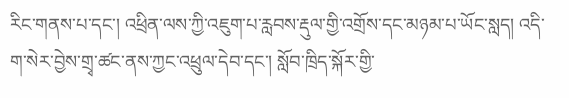རིང་གནས་པ་དང་། འཕྲིན་ལས་ཀྱི་འཇུག་པ་རླབས་རྡུལ་གྱི་འགྲོས་དང་མཉམ་པ་ཡོང་སླད། འདི་ག་སེར་བྱེས་གྲྭ་ཚང་ནས་ཀྱང་འཕྲུལ་དེབ་དང་། སློབ་ཁྲིད་སྐོར་གྱི་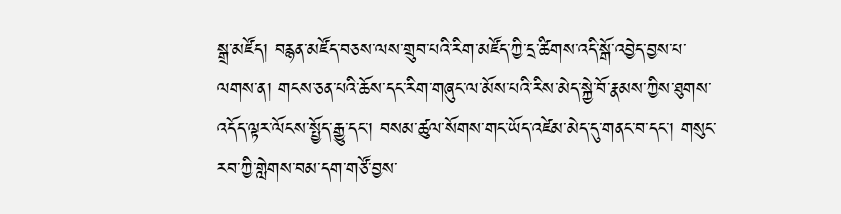སྒྲ་མཛོད། བརྙན་མཛོད་བཅས་ལས་གྲུབ་པའི་རིག་མཛོད་ཀྱི་དྲ་ཚིགས་འདི་སྒོ་འབྱེད་བྱས་པ་ལགས་ན། གངས་ཅན་པའི་ཆོས་དང་རིག་གཞུང་ལ་མོས་པའི་རིས་མེད་སྐྱེ་བོ་རྣམས་ཀྱིས་ཐུགས་འདོད་ལྟར་ལོངས་སྤྱོད་རྒྱུ་དང་། བསམ་ཚུལ་སོགས་གང་ཡོད་འཛེམ་མེད་དུ་གནང་བ་དང་། གསུང་རབ་ཀྱི་གླེགས་བམ་དག་གཙོ་བྱས་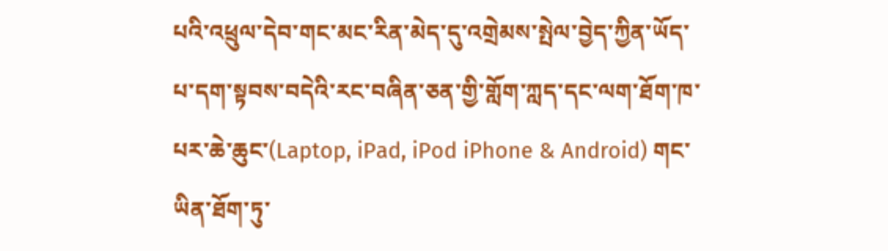པའི་འཕྲུལ་དེབ་གང་མང་རིན་མེད་དུ་འགྲེམས་སྤེལ་བྱེད་ཀྱིན་ཡོད་པ་དག་སྟབས་བདེའི་རང་བཞིན་ཅན་གྱི་གློག་ཀླད་དང་ལག་ཐོག་ཁ་པར་ཆེ་ཆུང་(Laptop, iPad, iPod iPhone & Android) གང་ཡིན་ཐོག་ཏུ་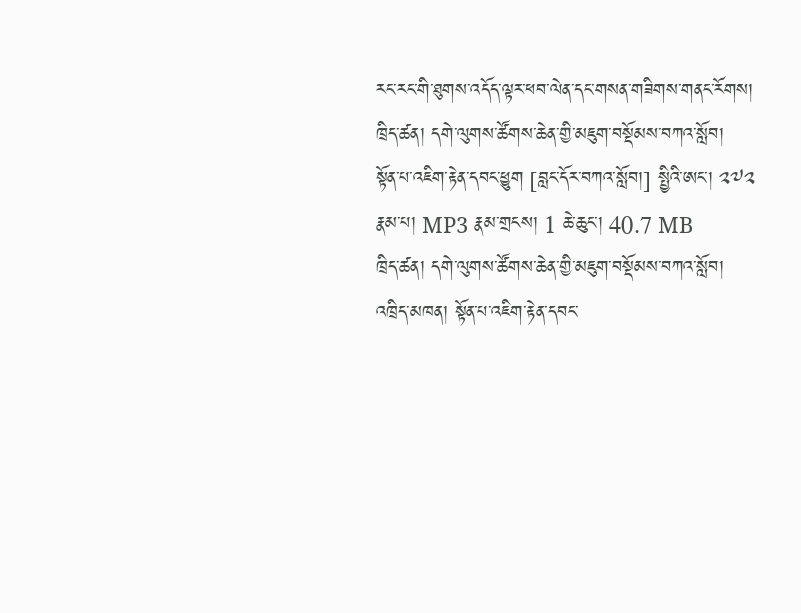རང་རང་གི་ཐུགས་འདོད་ལྟར་ཕབ་ལེན་དང་གསན་གཟིགས་གནང་རོགས།
ཁྲིད་ཚན། དགེ་ལུགས་ཚོགས་ཆེན་གྱི་མཇུག་བསྡོམས་བཀའ་སློབ།
སྟོན་པ་འཇིག་རྟེན་དབང་ཕྱུག [བླང་དོར་བཀའ་སློབ།] སྤྱིའི་ཨང་། ༢༧༢
རྣམ་པ། MP3 རྣམ་གྲངས། 1 ཆེ་ཆུང་། 40.7 MB
ཁྲིད་ཚན། དགེ་ལུགས་ཚོགས་ཆེན་གྱི་མཇུག་བསྡོམས་བཀའ་སློབ།
འཁྲིད་མཁན། སྟོན་པ་འཇིག་རྟེན་དབང་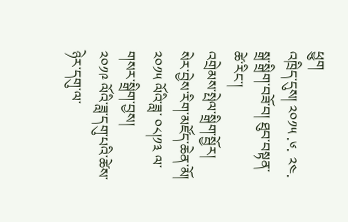ཕྱུག
འཁྲིད་དུས། ༢༠༡༥ .༦. ༢༤.
སྒྲ་སྒྲིག་བཟོ་བ། ཐུབ་བསྟན་ཚེ་རིང་།
འགྲེམས་སྤེལ་སྒྲིག་སྦྱོར། སེར་བྱེས་རིག་མཛོད་ཆེན་མོ།
༢༠༡༥ ལོའི་ཟླ་ ༠༨།༡༣ ལ་གསར་སྒྲིག་བྱས།
༢༠༡༩ ལོའི་ཟླ་དགུ་པའི་ཚེས་ཉེར་དགུ་ལ་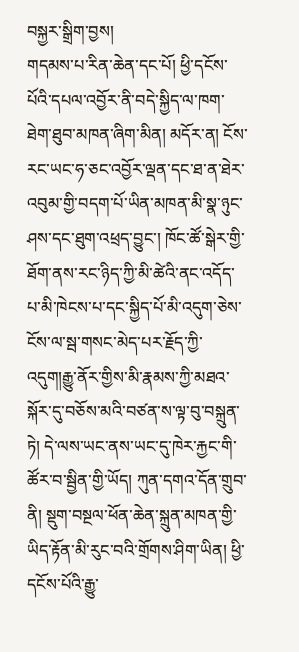བསྐྱར་སྒྲིག་བྱས།
གདམས་པ་རིན་ཆེན་དང་པོ། ཕྱི་དངོས་པོའི་དཔལ་འབྱོར་ནི་བདེ་སྐྱིད་ལ་ཁག་ཐེག་ཐུབ་མཁན་ཞིག་མིན། མདོར་ན། ངོས་རང་ཡང་ཧ་ཅང་འབྱོར་ལྡན་དང་ཐ་ན་ཐེར་འབུམ་གྱི་བདག་པོ་ཡིན་མཁན་མི་སྣ་ཉུང་ཤས་དང་ཐུག་འཕྲད་བྱུང་། ཁོང་ཚོ་སྒེར་གྱི་ཐོག་ནས་རང་ཉིད་ཀྱི་མི་ཚེའི་ནང་འདོད་པ་མི་ཁེངས་པ་དང་སྐྱིད་པོ་མི་འདུག་ཅེས་ངོས་ལ་སྦ་གསང་མེད་པར་རྗོད་ཀྱི་འདུག།རྒྱུ་ནོར་གྱིས་མི་རྣམས་ཀྱི་མཐའ་སྐོར་དུ་བཅོས་མའི་བཙན་ས་ལྟ་བུ་བསྐྲུན་ཏེ། དེ་ལས་ཡང་ནས་ཡང་དུ་ཁེར་རྐྱང་གི་ཚོར་བ་སྦྱིན་གྱི་ཡོད། ཀུན་དགའ་དོན་གྲུབ་ནི། སྡུག་བསྔལ་ཕོན་ཆེན་སྐྲུན་མཁན་གྱི་ཡིད་རྟོན་མི་རུང་བའི་གྲོགས་ཤིག་ཡིན། ཕྱི་དངོས་པོའི་རྒྱུ་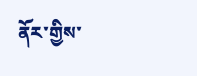ནོར་གྱིས་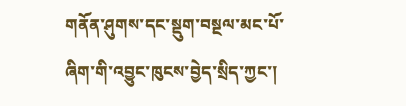གནོན་ཤུགས་དང་སྡུག་བསྔལ་མང་པོ་ཞིག་གི་འབྱུང་ཁུངས་བྱེད་སྲིད་ཀྱང་།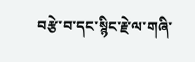བརྩེ་བ་དང་སྙིང་རྗེ་ལ་གཞི་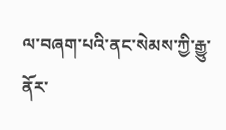ལ་བཞག་པའི་ནང་སེམས་ཀྱི་རྒྱུ་ནོར་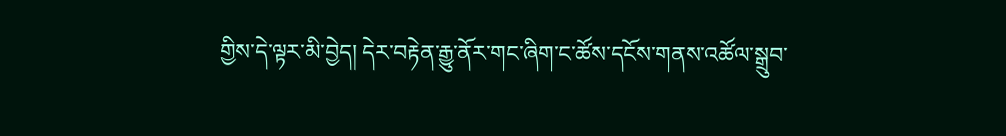གྱིས་དེ་ལྟར་མི་བྱེད། དེར་བརྟེན་རྒྱུ་ནོར་གང་ཞིག་ང་ཚོས་དངོས་གནས་འཚོལ་སྒྲུབ་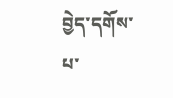བྱེད་དགོས་པ་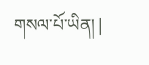གསལ་པོ་ཡིན། |